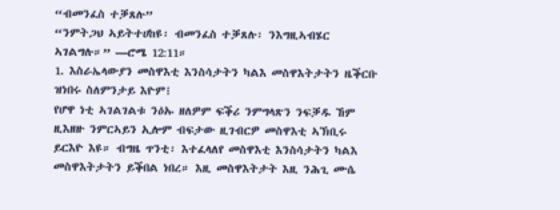“ብመንፈስ ተቓጸሉ”
“ንምትጋህ ኣይትተሀከዩ፡ ብመንፈስ ተቓጸሉ፡ ንእግዚኣብሄር ኣገልግሉ።” —ሮሜ 12:11።
1. እስራኤላውያን መስዋእቲ እንስሳታትን ካልእ መስዋእትታትን ዜቕርቡ ዝነበሩ ስለምንታይ እዮም፧
የሆዋ ነቲ ኣገልገልቱ ንዕኡ ዘለዎም ፍቕሪ ንምግላጽን ንፍቓዱ ኸም ዚእዘዙ ንምርኣይን ኢሎም ብፍታው ዚገብርዎ መስዋእቲ ኣኽቢሩ ይርእዮ እዩ። ብግዜ ጥንቲ፡ እተፈላለየ መስዋእቲ እንስሳታትን ካልእ መስዋእትታትን ይቕበል ነበረ። እዚ መስዋእትታት እዚ ንሕጊ ሙሴ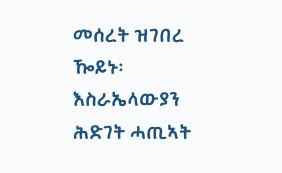መሰረት ዝገበረ ዀይኑ፡ እስራኤላውያን ሕድገት ሓጢኣት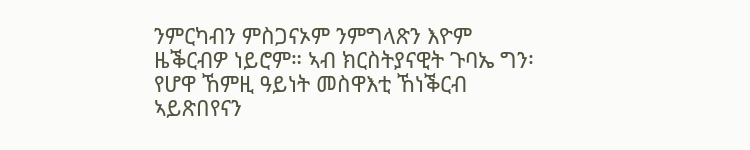ንምርካብን ምስጋናኦም ንምግላጽን እዮም ዜቕርብዎ ነይሮም። ኣብ ክርስትያናዊት ጉባኤ ግን፡ የሆዋ ኸምዚ ዓይነት መስዋእቲ ኸነቕርብ ኣይጽበየናን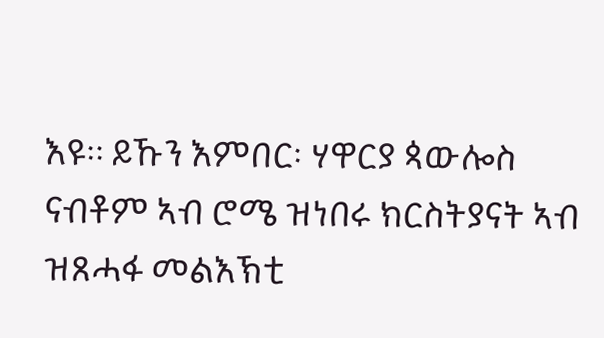እዩ። ይኹን እምበር፡ ሃዋርያ ጳውሎስ ናብቶም ኣብ ሮሜ ዝነበሩ ክርስትያናት ኣብ ዝጸሓፋ መልእኽቲ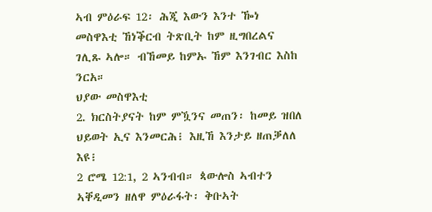ኣብ ምዕራፍ 12፡ ሕጂ እውን እንተ ዀነ መስዋእቲ ኸነቕርብ ትጽቢት ከም ዚግበረልና ገሊጹ ኣሎ። ብኸመይ ከምኡ ኸም እንገብር እስከ ንርአ።
ህያው መስዋእቲ
2. ክርስትያናት ከም ምዃንና መጠን፡ ከመይ ዝበለ ህይወት ኢና እንመርሕ፧ እዚኸ እንታይ ዘጠቓለለ እዩ፧
2 ሮሜ 12:1, 2 ኣንብብ። ጳውሎስ ኣብተን ኣቐዲመን ዘለዋ ምዕራፋት፡ ቅቡኣት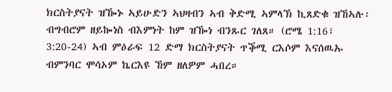ክርስትያናት ዝዀኑ ኣይሁድን ኣህዛብን ኣብ ቅድሚ ኣምላኽ ኪጸድቁ ዝኸኣሉ፡ ብግብሮም ዘይኰነስ ብእምነት ከም ዝዀነ ብንጹር ገለጸ። (ሮሜ 1:16፣ 3:20-24) ኣብ ምዕራፍ 12 ድማ ክርስትያናት ጥቕሚ ርእሶም እናሰዉኡ ብምንባር ሞሳኦም ኬርእዩ ኸም ዘለዎም ሓበረ።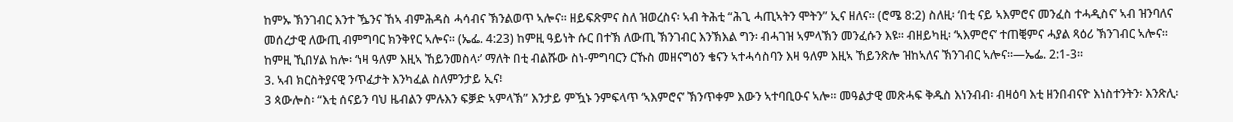ከምኡ ኽንገብር እንተ ዄንና ኸኣ ብምሕዳስ ሓሳብና ኽንልወጥ ኣሎና። ዘይፍጽምና ስለ ዝወረስና፡ ኣብ ትሕቲ “ሕጊ ሓጢኣትን ሞትን” ኢና ዘለና። (ሮሜ 8:2) ስለዚ፡ ‘በቲ ናይ ኣእምሮና መንፈስ ተሓዲስና’ ኣብ ዝንባለና መሰረታዊ ለውጢ ብምግባር ክንቅየር ኣሎና። (ኤፌ. 4:23) ከምዚ ዓይነት ሱር በተኽ ለውጢ ኽንገብር እንኽእል ግን፡ ብሓገዝ ኣምላኽን መንፈሱን እዩ። ብዘይካዚ፡ ‘ኣእምሮና’ ተጠቒምና ሓያል ጻዕሪ ኽንገብር ኣሎና። ከምዚ ኺበሃል ከሎ፡ ‘ነዛ ዓለም እዚኣ ኸይንመስላ፡’ ማለት በቲ ብልሹው ስነ-ምግባርን ርኹስ መዘናግዕን ቄናን ኣተሓሳስባን እዛ ዓለም እዚኣ ኸይንጽሎ ዝከኣለና ኽንገብር ኣሎና።—ኤፌ. 2:1-3።
3. ኣብ ክርስትያናዊ ንጥፈታት እንካፈል ስለምንታይ ኢና፧
3 ጳውሎስ፡ “እቲ ሰናይን ባህ ዜብልን ምሉእን ፍቓድ ኣምላኽ” እንታይ ምዃኑ ንምፍላጥ ‘ኣእምሮና’ ኽንጥቀም እውን ኣተባቢዑና ኣሎ። መዓልታዊ መጽሓፍ ቅዱስ እነንብብ፡ ብዛዕባ እቲ ዘንበብናዮ እነስተንትን፡ እንጽሊ፡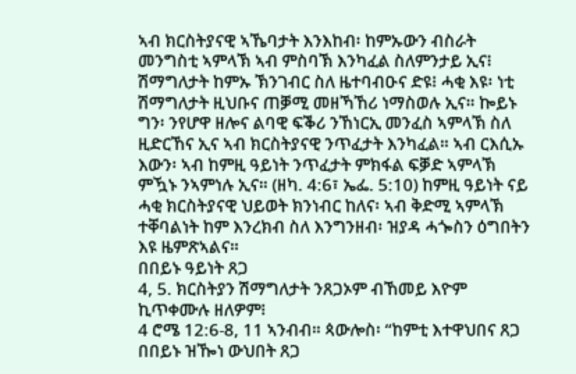ኣብ ክርስትያናዊ ኣኼባታት እንእከብ፡ ከምኡውን ብስራት መንግስቲ ኣምላኽ ኣብ ምስባኽ እንካፈል ስለምንታይ ኢና፧ ሽማግለታት ከምኡ ኽንገብር ስለ ዜተባብዑና ድዩ፧ ሓቂ እዩ፡ ነቲ ሽማግለታት ዚህቡና ጠቓሚ መዘኻኸሪ ነማስወሉ ኢና። ኰይኑ ግን፡ ንየሆዋ ዘሎና ልባዊ ፍቕሪ ንኸነርኢ መንፈስ ኣምላኽ ስለ ዚድርኸና ኢና ኣብ ክርስትያናዊ ንጥፈታት እንካፈል። ኣብ ርእሲኡ እውን፡ ኣብ ከምዚ ዓይነት ንጥፈታት ምክፋል ፍቓድ ኣምላኽ ምዃኑ ንኣምነሉ ኢና። (ዘካ. 4:6፣ ኤፌ. 5:10) ከምዚ ዓይነት ናይ ሓቂ ክርስትያናዊ ህይወት ክንነብር ከለና፡ ኣብ ቅድሚ ኣምላኽ ተቐባልነት ከም እንረክብ ስለ እንግንዘብ፡ ዝያዳ ሓጐስን ዕግበትን እዩ ዜምጽኣልና።
በበይኑ ዓይነት ጸጋ
4, 5. ክርስትያን ሽማግለታት ንጸጋኦም ብኸመይ እዮም ኪጥቀሙሉ ዘለዎም፧
4 ሮሜ 12:6-8, 11 ኣንብብ። ጳውሎስ፡ “ከምቲ እተዋህበና ጸጋ በበይኑ ዝዀነ ውህበት ጸጋ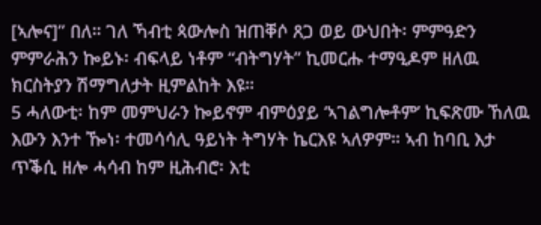[ኣሎና]” በለ። ገለ ኻብቲ ጳውሎስ ዝጠቐሶ ጸጋ ወይ ውህበት፡ ምምዓድን ምምራሕን ኰይኑ፡ ብፍላይ ነቶም “ብትግሃት” ኪመርሑ ተማዒዶም ዘለዉ ክርስትያን ሽማግለታት ዚምልከት እዩ።
5 ሓለውቲ፡ ከም መምህራን ኰይኖም ብምዕያይ ‘ኣገልግሎቶም’ ኪፍጽሙ ኸለዉ እውን እንተ ዀነ፡ ተመሳሳሊ ዓይነት ትግሃት ኬርእዩ ኣለዎም። ኣብ ከባቢ እታ ጥቕሲ ዘሎ ሓሳብ ከም ዚሕብሮ፡ እቲ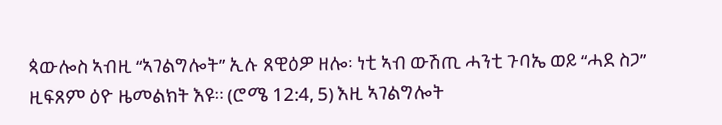ጳውሎስ ኣብዚ “ኣገልግሎት” ኢሉ ጸዊዕዎ ዘሎ፡ ነቲ ኣብ ውሽጢ ሓንቲ ጉባኤ ወይ “ሓደ ስጋ” ዚፍጸም ዕዮ ዜመልክት እዩ። (ሮሜ 12:4, 5) እዚ ኣገልግሎት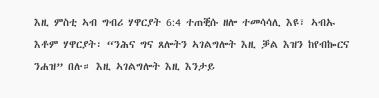እዚ ምስቲ ኣብ ግብሪ ሃዋርያት 6:4 ተጠቒሱ ዘሎ ተመሳሳሊ እዩ፣ ኣብኡ እቶም ሃዋርያት፡ “ንሕና ግና ጸሎትን ኣገልግሎት እዚ ቓል እዝን ከየብኰርና ንሐዝ” በሉ። እዚ ኣገልግሎት እዚ እንታይ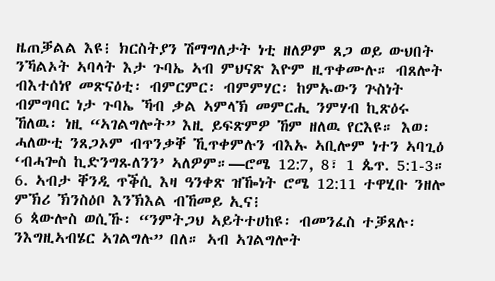ዜጠቓልል እዩ፧ ክርስትያን ሽማግለታት ነቲ ዘለዎም ጸጋ ወይ ውህበት ንኻልኦት ኣባላት እታ ጉባኤ ኣብ ምህናጽ እዮም ዚጥቀሙሉ። ብጸሎት ብእተሰነየ መጽናዕቲ፡ ብምርምር፡ ብምምሃር፡ ከምኡውን ጕስነት ብምግባር ነታ ጉባኤ ኻብ ቃል ኣምላኽ መምርሒ ንምሃብ ኪጽዕሩ ኸለዉ፡ ነዚ “ኣገልግሎት” እዚ ይፍጽምዎ ኸም ዘለዉ የርእዩ። እወ፡ ሓለውቲ ንጸጋኦም ብጥንቃቐ ኺጥቀምሉን ብእኡ ኣቢሎም ነተን ኣባጊዕ ‘ብሓጐስ ኪድንግጹለንን’ ኣለዎም።—ሮሜ 12:7, 8፣ 1 ጴጥ. 5:1-3።
6. ኣብታ ቐንዲ ጥቕሲ እዛ ዓንቀጽ ዝዀነት ሮሜ 12:11 ተዋሂቡ ንዘሎ ምኽሪ ኽንስዕቦ እንኽእል ብኸመይ ኢና፧
6 ጳውሎስ ወሲኹ፡ “ንምትጋህ ኣይትተሀከዩ፡ ብመንፈስ ተቓጸሉ፡ ንእግዚኣብሄር ኣገልግሉ” በለ። ኣብ ኣገልግሎት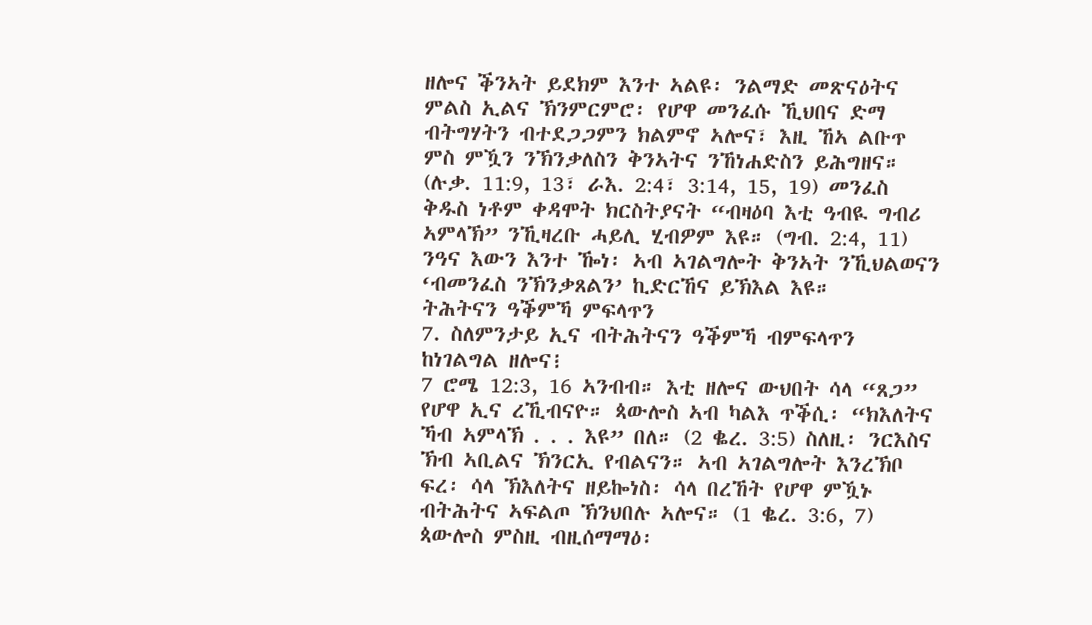ዘሎና ቕንኣት ይደክም እንተ ኣልዩ፡ ንልማድ መጽናዕትና ምልስ ኢልና ኽንምርምሮ፡ የሆዋ መንፈሱ ኺህበና ድማ ብትግሃትን ብተደጋጋምን ክልምኖ ኣሎና፣ እዚ ኸኣ ልቡጥ ምስ ምዃን ንኽንቃለስን ቅንኣትና ንኸነሐድስን ይሕግዘና። (ሉቃ. 11:9, 13፣ ራእ. 2:4፣ 3:14, 15, 19) መንፈስ ቅዱስ ነቶም ቀዳሞት ክርስትያናት “ብዛዕባ እቲ ዓብዪ ግብሪ ኣምላኽ” ንኺዛረቡ ሓይሊ ሂብዎም እዩ። (ግብ. 2:4, 11) ንዓና እውን እንተ ዀነ፡ ኣብ ኣገልግሎት ቅንኣት ንኺህልወናን ‘ብመንፈስ ንኽንቃጸልን’ ኪድርኸና ይኽእል እዩ።
ትሕትናን ዓቕምኻ ምፍላጥን
7. ስለምንታይ ኢና ብትሕትናን ዓቕምኻ ብምፍላጥን ከነገልግል ዘሎና፧
7 ሮሜ 12:3, 16 ኣንብብ። እቲ ዘሎና ውህበት ሳላ “ጸጋ” የሆዋ ኢና ረኺብናዮ። ጳውሎስ ኣብ ካልእ ጥቕሲ፡ “ክእለትና ኻብ ኣምላኽ . . . እዩ” በለ። (2 ቈረ. 3:5) ስለዚ፡ ንርእስና ኽብ ኣቢልና ኽንርኢ የብልናን። ኣብ ኣገልግሎት እንረኽቦ ፍረ፡ ሳላ ኽእለትና ዘይኰነስ፡ ሳላ በረኸት የሆዋ ምዃኑ ብትሕትና ኣፍልጦ ኽንህበሉ ኣሎና። (1 ቈረ. 3:6, 7) ጳውሎስ ምስዚ ብዚሰማማዕ፡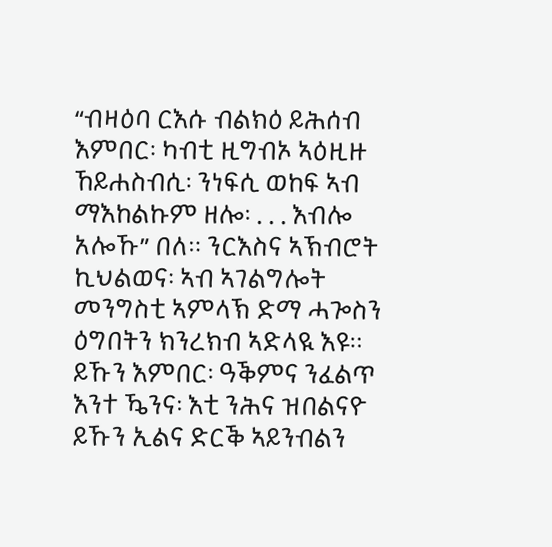“ብዛዕባ ርእሱ ብልክዕ ይሕሰብ እምበር፡ ካብቲ ዚግብኦ ኣዕዚዙ ኸይሐስብሲ፡ ንነፍሲ ወከፍ ኣብ ማእከልኩም ዘሎ፡ . . . እብሎ አሎኹ” በለ። ንርእስና ኣኽብሮት ኪህልወና፡ ኣብ ኣገልግሎት መንግስቲ ኣምላኽ ድማ ሓጐስን ዕግበትን ክንረክብ ኣድላዪ እዩ። ይኹን እምበር፡ ዓቕምና ንፈልጥ እንተ ዄንና፡ እቲ ንሕና ዝበልናዮ ይኹን ኢልና ድርቕ ኣይንብልን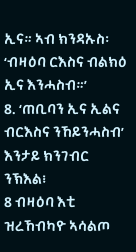ኢና። ኣብ ክንዳኡስ፡ ‘ብዛዕባ ርእስና ብልክዕ ኢና እንሓስብ።’
8. ‘ጠቢባን ኢና ኢልና ብርእስና ንኸይንሓስብ’ እንታይ ክንገብር ንኽእል፧
8 ብዛዕባ እቲ ዝረኸብካዮ ኣሳልጦ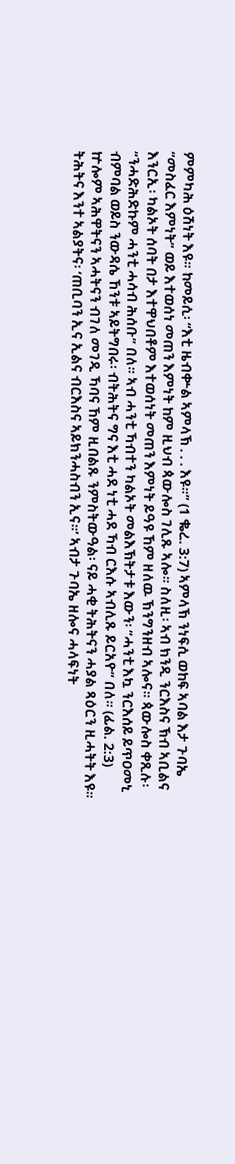ምምካሕ ዕሽነት እዩ። ከመይሲ፡ “እቲ ዜብቍል ኣምላኽ . . . እዩ።” (1 ቈረ. 3:7) ኣምላኽ ንነፍሲ ወከፍ ኣባል እታ ጉባኤ “መስፈር እምነት” ወይ እተወሰነ መጠን እምነት ከም ዚህብ ጳውሎስ ገሊጹ ኣሎ። ስለዚ፡ ኣብ ክንዲ ንርእስና ኽብ ኣቢልና እንርኢ፡ ካልኦት ሰባት በታ እተዋህበቶም እተወሰነት መጠን እምነት ይዓዩ ኸም ዘለዉ ኽንግንዘብ ኣሎና። ጳውሎስ ቀጺሉ፡ “ንሓድሕድኩም ሓንቲ ሓሳብ ሕሰቡ” በለ። ኣብ ሓንቲ ኻብተን ካልኦት መልእኽትታቱ እውን፡ “ሓንቲ እኳ ንርእሰይ ይጥዐመኒ ብምባል ወይስ ንውዳሴ ኸንቱ ኣይትግበሩ፡ ብትሕትና ግና እቲ ሓደ ነቲ ሓደ ኻብ ርእሱ ኣብሊጹ ይርአዮ” በለ። (ፊል. 2:3) ኵሎም ኣሕዋትናን ኣሓትናን ብገለ መገዲ ኻባና ኸም ዚበልጹ ንምስትውዓል፡ ናይ ሓቂ ትሕትናን ሓያል ጻዕርን ዚሓትት እዩ። ትሕትና እንተ ኣልያትና፡ ‘ጠቢባን ኢና ኢልና ብርእስና ኣይክንሓስብን ኢና።’ ኣብታ ጉባኤ ዘሎና ሓላፍነት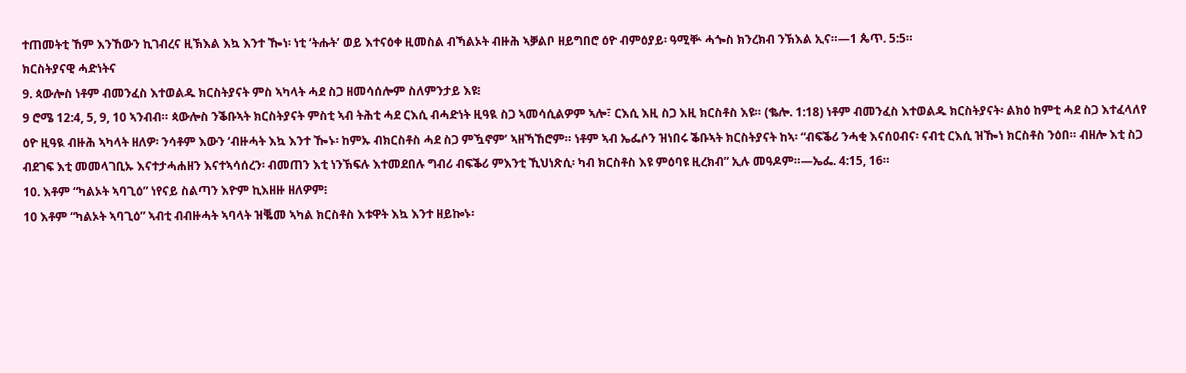ተጠመትቲ ኸም እንኸውን ኪገብረና ዚኽእል እኳ እንተ ዀነ፡ ነቲ ‘ትሑት’ ወይ እተናዕቀ ዚመስል ብኻልኦት ብዙሕ ኣቓልቦ ዘይግበሮ ዕዮ ብምዕያይ፡ ዓሚቝ ሓጐስ ክንረክብ ንኽእል ኢና።—1 ጴጥ. 5:5።
ክርስትያናዊ ሓድነትና
9. ጳውሎስ ነቶም ብመንፈስ እተወልዱ ክርስትያናት ምስ ኣካላት ሓደ ስጋ ዘመሳሰሎም ስለምንታይ እዩ፧
9 ሮሜ 12:4, 5, 9, 10 ኣንብብ። ጳውሎስ ንቕቡኣት ክርስትያናት ምስቲ ኣብ ትሕቲ ሓደ ርእሲ ብሓድነት ዚዓዪ ስጋ ኣመሳሲልዎም ኣሎ፣ ርእሲ እዚ ስጋ እዚ ክርስቶስ እዩ። (ቈሎ. 1:18) ነቶም ብመንፈስ እተወልዱ ክርስትያናት፡ ልክዕ ከምቲ ሓደ ስጋ እተፈላለየ ዕዮ ዚዓዪ ብዙሕ ኣካላት ዘለዎ፡ ንሳቶም እውን ‘ብዙሓት እኳ እንተ ዀኑ፡ ከምኡ ብክርስቶስ ሓደ ስጋ ምዃኖም’ ኣዘኻኸሮም። ነቶም ኣብ ኤፌሶን ዝነበሩ ቕቡኣት ክርስትያናት ከኣ፡ “ብፍቕሪ ንሓቂ እናሰዐብና፡ ናብቲ ርእሲ ዝዀነ ክርስቶስ ንዕበ። ብዘሎ እቲ ስጋ ብደገፍ እቲ መመላገቢኡ እናተታሓሐዘን እናተኣሳሰረን፡ ብመጠን እቲ ነንኽፍሉ እተመደበሉ ግብሪ ብፍቕሪ ምእንቲ ኺህነጽሲ፡ ካብ ክርስቶስ እዩ ምዕባዩ ዚረክብ” ኢሉ መዓዶም።—ኤፌ. 4:15, 16።
10. እቶም “ካልኦት ኣባጊዕ” ነየናይ ስልጣን እዮም ኪእዘዙ ዘለዎም፧
10 እቶም “ካልኦት ኣባጊዕ” ኣብቲ ብብዙሓት ኣባላት ዝቘመ ኣካል ክርስቶስ እቱዋት እኳ እንተ ዘይኰኑ፡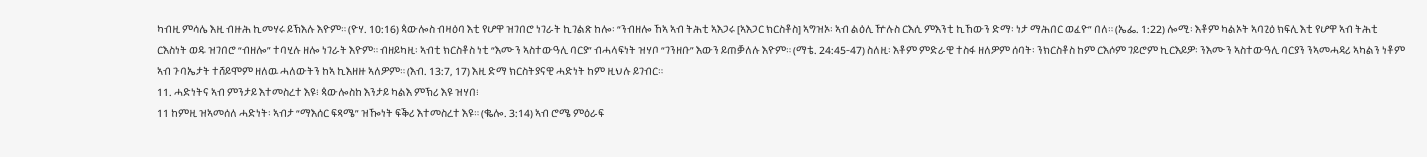ካብዚ ምሳሌ እዚ ብዙሕ ኪመሃሩ ይኽእሉ እዮም። (ዮሃ. 10:16) ጳውሎስ ብዛዕባ እቲ የሆዋ ዝገበሮ ነገራት ኪገልጽ ከሎ፡ “ንብዘሎ ኸኣ ኣብ ትሕቲ ኣእጋሩ [ኣእጋር ክርስቶስ] ኣግዝኦ፡ ኣብ ልዕሊ ዅሉስ ርእሲ ምእንቲ ኪኸውን ድማ፡ ነታ ማሕበር ወፈዮ” በለ። (ኤፌ. 1:22) ሎሚ፡ እቶም ካልኦት ኣባጊዕ ክፍሊ እቲ የሆዋ ኣብ ትሕቲ ርእስነት ወዱ ዝገበሮ “ብዘሎ” ተባሂሉ ዘሎ ነገራት እዮም። ብዘይካዚ፡ ኣብቲ ክርስቶስ ነቲ “እሙን ኣስተውዓሊ ባርያ” ብሓላፍነት ዝሃቦ “ገንዘቡ” እውን ይጠቓለሉ እዮም። (ማቴ. 24:45-47) ስለዚ፡ እቶም ምድራዊ ተስፋ ዘለዎም ሰባት፡ ንክርስቶስ ከም ርእሶም ገይሮም ኪርእይዎ፡ ንእሙን ኣስተውዓሊ ባርያን ንኣመሓዳሪ ኣካልን ነቶም ኣብ ጉባኤታት ተሸይሞም ዘለዉ ሓለውትን ከኣ ኪእዘዙ ኣለዎም። (እብ. 13:7, 17) እዚ ድማ ክርስትያናዊ ሓድነት ከም ዚህሉ ይገብር።
11. ሓድነትና ኣብ ምንታይ እተመስረተ እዩ፧ ጳውሎስከ እንታይ ካልእ ምኽሪ እዩ ዝሃበ፧
11 ከምዚ ዝኣመሰለ ሓድነት፡ ኣብታ “ማእሰር ፍጻሜ” ዝዀነት ፍቕሪ እተመስረተ እዩ። (ቈሎ. 3:14) ኣብ ሮሜ ምዕራፍ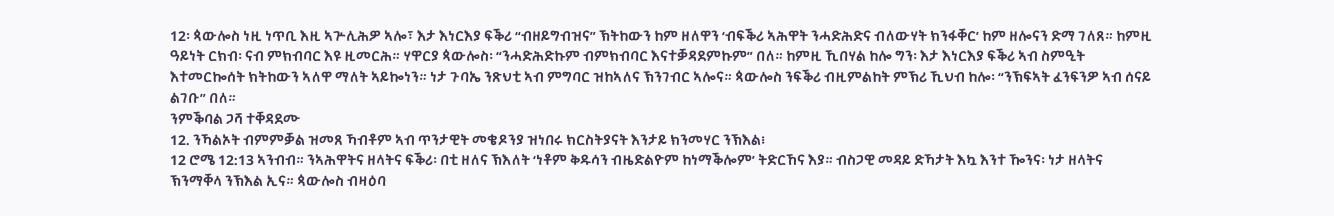12፡ ጳውሎስ ነዚ ነጥቢ እዚ ኣጕሊሕዎ ኣሎ፣ እታ እነርእያ ፍቕሪ “ብዘይግብዝና” ኽትከውን ከም ዘለዋን ‘ብፍቕሪ ኣሕዋት ንሓድሕድና ብለውሃት ክንፋቐር’ ከም ዘሎናን ድማ ገለጸ። ከምዚ ዓይነት ርክብ፡ ናብ ምክብባር እዩ ዚመርሕ። ሃዋርያ ጳውሎስ፡ “ንሓድሕድኩም ብምክብባር እናተቓዳደምኩም” በለ። ከምዚ ኺበሃል ከሎ ግን፡ እታ እነርእያ ፍቕሪ ኣብ ስምዒት እተመርኰሰት ክትከውን ኣለዋ ማለት ኣይኰነን። ነታ ጉባኤ ንጽህቲ ኣብ ምግባር ዝከኣለና ኽንገብር ኣሎና። ጳውሎስ ንፍቕሪ ብዚምልከት ምኽሪ ኺህብ ከሎ፡ “ንኽፍኣት ፈንፍንዎ ኣብ ሰናይ ልገቡ” በለ።
ንምቕባል ጋሻ ተቐዳደሙ
12. ንኻልኦት ብምምቓል ዝመጸ ኻብቶም ኣብ ጥንታዊት መቄዶንያ ዝነበሩ ክርስትያናት እንታይ ክንመሃር ንኽእል፧
12 ሮሜ 12:13 ኣንብብ። ንኣሕዋትና ዘላትና ፍቕሪ፡ በቲ ዘለና ኽእለት ‘ነቶም ቅዱሳን ብዜድልዮም ከነማቕሎም’ ትድርኸና እያ። ብስጋዊ መዳይ ድኻታት እኳ እንተ ዀንና፡ ነታ ዘላትና ኽንማቐላ ንኽእል ኢና። ጳውሎስ ብዛዕባ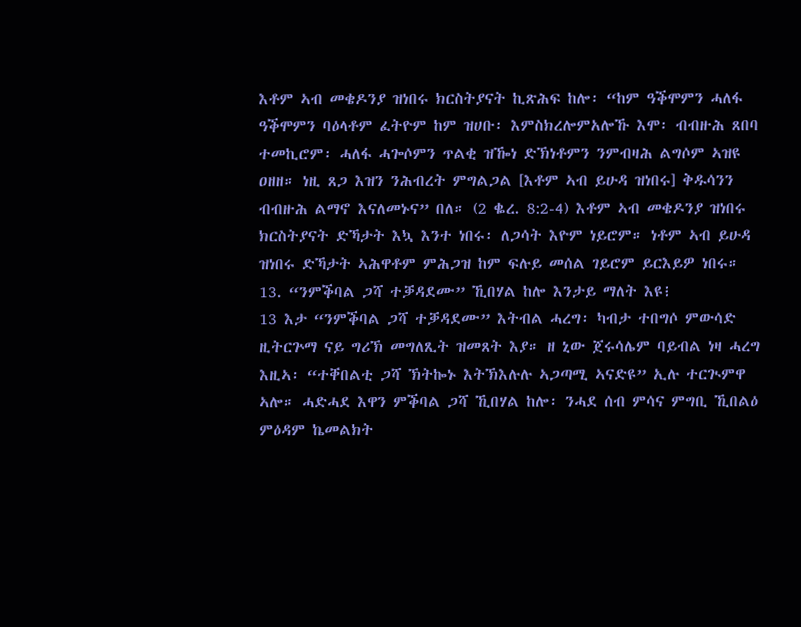እቶም ኣብ መቄዶንያ ዝነበሩ ክርስትያናት ኪጽሕፍ ከሎ፡ “ከም ዓቕሞምን ሓለፋ ዓቕሞምን ባዕላቶም ፈትዮም ከም ዝሀቡ፡ እምስክረሎምአሎኹ እሞ፡ ብብዙሕ ጸበባ ተመኪሮም፡ ሓለፋ ሓጐሶምን ጥልቂ ዝዀነ ድኽነቶምን ንምብዛሕ ልግሶም ኣዝዩ ዐዘዘ። ነዚ ጸጋ እዝን ንሕብረት ምግልጋል [እቶም ኣብ ይሁዳ ዝነበሩ] ቅዱሳንን ብብዙሕ ልማኖ እናለመኑና” በለ። (2 ቈረ. 8:2-4) እቶም ኣብ መቄዶንያ ዝነበሩ ክርስትያናት ድኻታት እኳ እንተ ነበሩ፡ ለጋሳት እዮም ነይሮም። ነቶም ኣብ ይሁዳ ዝነበሩ ድኻታት ኣሕዋቶም ምሕጋዝ ከም ፍሉይ መሰል ገይሮም ይርእይዎ ነበሩ።
13. “ንምቕባል ጋሻ ተቓዳደሙ” ኺበሃል ከሎ እንታይ ማለት እዩ፧
13 እታ “ንምቕባል ጋሻ ተቓዳደሙ” እትብል ሓረግ፡ ካብታ ተበግሶ ምውሳድ ዚትርጕማ ናይ ግሪኽ መግለጺት ዝመጸት እያ። ዘ ኒው ጀሩሳሌም ባይብል ነዛ ሓረግ እዚኣ፡ “ተቐበልቲ ጋሻ ኽትኰኑ እትኽእሉሉ ኣጋጣሚ ኣናድዩ” ኢሉ ተርጒምዋ ኣሎ። ሓድሓደ እዋን ምቕባል ጋሻ ኺበሃል ከሎ፡ ንሓደ ሰብ ምሳና ምግቢ ኺበልዕ ምዕዳም ኬመልክት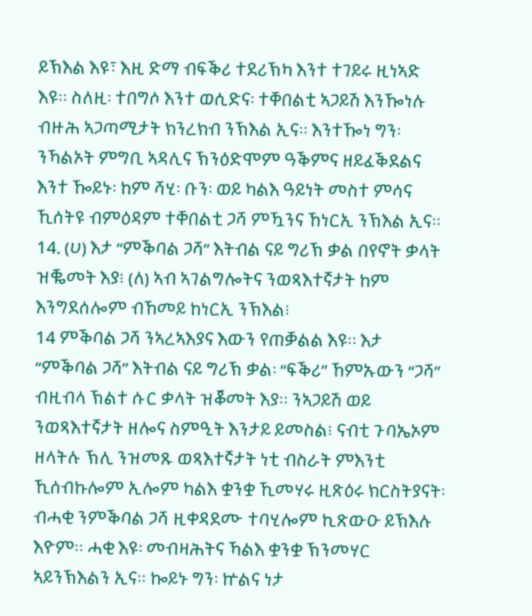ይኽእል እዩ፣ እዚ ድማ ብፍቕሪ ተደሪኽካ እንተ ተገይሩ ዚነኣድ እዩ። ስለዚ፡ ተበግሶ እንተ ወሲድና፡ ተቐበልቲ ኣጋይሽ እንዀነሉ ብዙሕ ኣጋጣሚታት ክንረክብ ንኽእል ኢና። እንተዀነ ግን፡ ንኻልኦት ምግቢ ኣዳሊና ኽንዕድሞም ዓቕምና ዘይፈቕደልና እንተ ዀይኑ፡ ከም ሻሂ፡ ቡን፡ ወይ ካልእ ዓይነት መስተ ምሳና ኺሰትዩ ብምዕዳም ተቐበልቲ ጋሻ ምዃንና ኸነርኢ ንኽእል ኢና።
14. (ሀ) እታ “ምቕባል ጋሻ” እትብል ናይ ግሪኽ ቃል በየኖት ቃላት ዝቘመት እያ፧ (ለ) ኣብ ኣገልግሎትና ንወጻእተኛታት ከም እንግደሰሎም ብኸመይ ከነርኢ ንኽእል፧
14 ምቕባል ጋሻ ንኣረኣእያና እውን የጠቓልል እዩ። እታ “ምቕባል ጋሻ” እትብል ናይ ግሪኽ ቃል፡ “ፍቕሪ” ኸምኡውን “ጋሻ” ብዚብላ ኽልተ ሱር ቃላት ዝቖመት እያ። ንኣጋይሽ ወይ ንወጻእተኛታት ዘሎና ስምዒት እንታይ ይመስል፧ ናብቲ ጉባኤኦም ዘላትሉ ኽሊ ንዝመጹ ወጻእተኛታት ነቲ ብስራት ምእንቲ ኺሰብኩሎም ኢሎም ካልእ ቋንቋ ኺመሃሩ ዚጽዕሩ ክርስትያናት፡ ብሓቂ ንምቕባል ጋሻ ዚቀዳደሙ ተባሂሎም ኪጽውዑ ይኽእሉ እዮም። ሓቂ እዩ፡ መብዛሕትና ኻልእ ቋንቋ ኽንመሃር ኣይንኽእልን ኢና። ኰይኑ ግን፡ ኵልና ነታ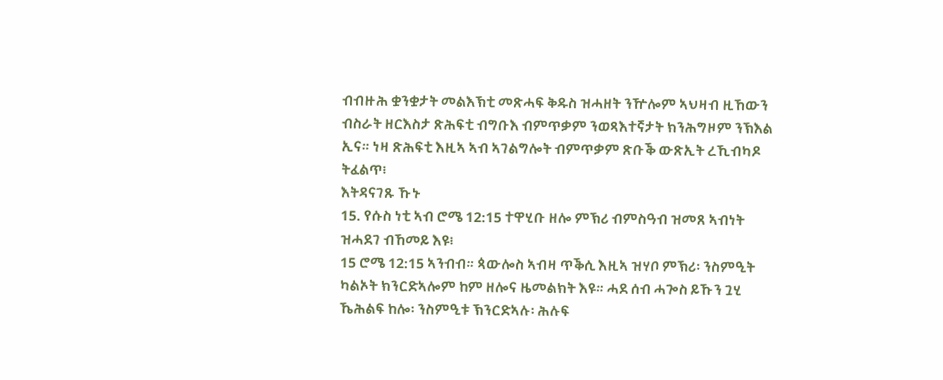ብብዙሕ ቋንቋታት መልእኽቲ መጽሓፍ ቅዱስ ዝሓዘት ንዅሎም ኣህዛብ ዚኸውን ብስራት ዘርእስታ ጽሕፍቲ ብግቡእ ብምጥቃም ንወጻእተኛታት ክንሕግዞም ንኽእል ኢና። ነዛ ጽሕፍቲ እዚኣ ኣብ ኣገልግሎት ብምጥቃም ጽቡቕ ውጽኢት ረኺብካዶ ትፈልጥ፧
እትዳናገጹ ኹኑ
15. የሱስ ነቲ ኣብ ሮሜ 12:15 ተዋሂቡ ዘሎ ምኽሪ ብምስዓብ ዝመጸ ኣብነት ዝሓደገ ብኸመይ እዩ፧
15 ሮሜ 12:15 ኣንብብ። ጳውሎስ ኣብዛ ጥቕሲ እዚኣ ዝሃቦ ምኽሪ፡ ንስምዒት ካልኦት ክንርድኣሎም ከም ዘሎና ዜመልክት እዩ። ሓደ ሰብ ሓጐስ ይኹን ጓሂ ኼሕልፍ ከሎ፡ ንስምዒቱ ኽንርድኣሉ፡ ሕሉፍ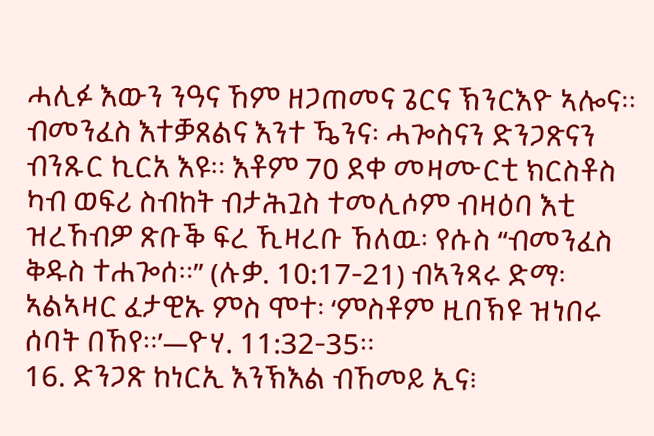ሓሊፉ እውን ንዓና ኸም ዘጋጠመና ጌርና ኽንርእዮ ኣሎና። ብመንፈስ እተቓጸልና እንተ ዄንና፡ ሓጐስናን ድንጋጽናን ብንጹር ኪርአ እዩ። እቶም 70 ደቀ መዛሙርቲ ክርስቶስ ካብ ወፍሪ ስብከት ብታሕጓስ ተመሊሶም ብዛዕባ እቲ ዝረኸብዎ ጽቡቕ ፍረ ኺዛረቡ ኸለዉ፡ የሱስ “ብመንፈስ ቅዱስ ተሐጐሰ።” (ሉቃ. 10:17-21) ብኣንጻሩ ድማ፡ ኣልኣዛር ፈታዊኡ ምስ ሞተ፡ ‘ምስቶም ዚበኽዩ ዝነበሩ ሰባት በኸየ።’—ዮሃ. 11:32-35።
16. ድንጋጽ ከነርኢ እንኽእል ብኸመይ ኢና፧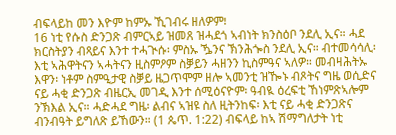ብፍላይከ መን እዮም ከምኡ ኺገብሩ ዘለዎም፧
16 ነቲ የሱስ ድንጋጽ ብምርኣይ ዝመጸ ዝሓደጎ ኣብነት ክንስዕቦ ንደሊ ኢና። ሓደ ክርስትያን ብጻይና እንተ ተሓጒሱ፡ ምስኡ ዄንና ኽንሕጐስ ንደሊ ኢና። ብተመሳሳሊ፡ እቲ ኣሕዋትናን ኣሓትናን ዚስምዖም ስቓይን ሓዘንን ኪስምዓና ኣለዎ። መብዛሕትኡ እዋን፡ ነቶም ስምዒታዊ ስቓይ ዜጋጥሞም ዘሎ ኣመንቲ ዝዀኑ ብጾትና ግዜ ወሲድና ናይ ሓቂ ድንጋጽ ብዜርኢ መገዲ እንተ ሰሚዕናዮም፡ ዓብዪ ዕረፍቲ ኸነምጽኣሎም ንኽእል ኢና። ሓድሓደ ግዜ፡ ልብና ኣዝዩ ስለ ዚትንከፍ፡ እቲ ናይ ሓቂ ድንጋጽና ብንብዓት ይግለጽ ይኸውን። (1 ጴጥ. 1:22) ብፍላይ ከኣ ሽማግለታት ነቲ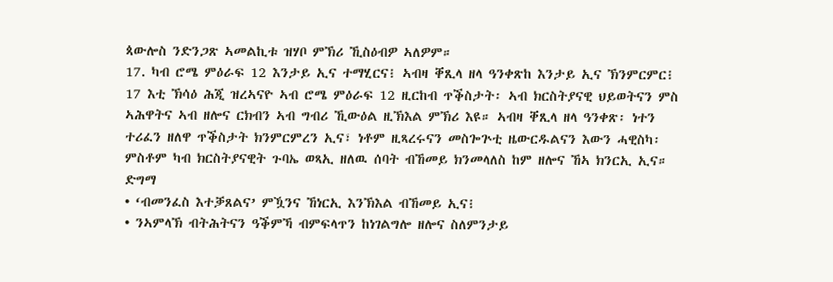ጳውሎስ ንድንጋጽ ኣመልኪቱ ዝሃቦ ምኽሪ ኺስዕብዎ ኣለዎም።
17. ካብ ሮሜ ምዕራፍ 12 እንታይ ኢና ተማሂርና፧ ኣብዛ ቐጺላ ዘላ ዓንቀጽከ እንታይ ኢና ኽንምርምር፧
17 እቲ ኽሳዕ ሕጂ ዝረኣናዮ ኣብ ሮሜ ምዕራፍ 12 ዚርከብ ጥቕስታት፡ ኣብ ክርስትያናዊ ህይወትናን ምስ ኣሕዋትና ኣብ ዘሎና ርክብን ኣብ ግብሪ ኺውዕል ዚኽእል ምኽሪ እዩ። ኣብዛ ቐጺላ ዘላ ዓንቀጽ፡ ነተን ተሪፈን ዘለዋ ጥቕስታት ክንምርምረን ኢና፣ ነቶም ዚጻረሩናን መስጐጕቲ ዜውርዱልናን እውን ሓዊስካ፡ ምስቶም ካብ ክርስትያናዊት ጉባኤ ወጻኢ ዘለዉ ሰባት ብኸመይ ክንመላለስ ከም ዘሎና ኸኣ ክንርኢ ኢና።
ድግማ
• ‘ብመንፈስ እተቓጸልና’ ምዃንና ኸነርኢ እንኽእል ብኸመይ ኢና፧
• ንኣምላኽ ብትሕትናን ዓቕምኻ ብምፍላጥን ከነገልግሎ ዘሎና ስለምንታይ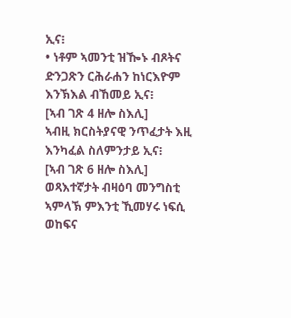ኢና፧
• ነቶም ኣመንቲ ዝዀኑ ብጾትና ድንጋጽን ርሕራሐን ከነርእዮም እንኽእል ብኸመይ ኢና፧
[ኣብ ገጽ 4 ዘሎ ስእሊ]
ኣብዚ ክርስትያናዊ ንጥፈታት እዚ እንካፈል ስለምንታይ ኢና፧
[ኣብ ገጽ 6 ዘሎ ስእሊ]
ወጻእተኛታት ብዛዕባ መንግስቲ ኣምላኽ ምእንቲ ኺመሃሩ ነፍሲ ወከፍና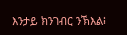እንታይ ክንገብር ንኽእል፧